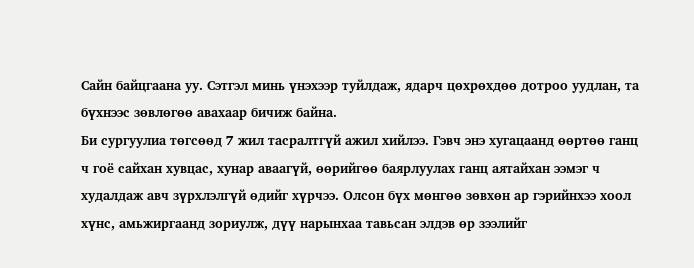Сайн байцгаана уу. Сэтгэл минь үнэхээр туйлдаж, ядарч цөхрөхдөө дотроо уудлан, та бүхнээс зөвлөгөө авахаар бичиж байна.
Би сургуулиа төгсөөд 7 жил тасралтгүй ажил хийлээ. Гэвч энэ хугацаанд өөртөө ганц ч гоё сайхан хувцас, хунар аваагүй, өөрийгөө баярлуулах ганц аятайхан ээмэг ч худалдаж авч зүрхлэлгүй өдийг хүрчээ. Олсон бүх мөнгөө зөвхөн ар гэрийнхээ хоол хүнс, амьжиргаанд зориулж, дүү нарынхаа тавьсан элдэв өр зээлийг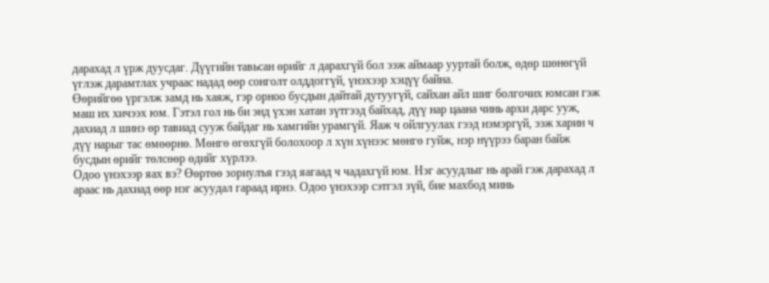дарахад л үрж дуусдаг. Дүүгийн тавьсан өрийг л дарахгүй бол ээж аймаар ууртай болж, өдөр шөнөгүй үглэж дарамтлах учраас надад өөр сонголт олддоггүй, үнэхээр хэцүү байна.
Өөрийгөө үргэлж замд нь хаяж, гэр орноо бусдын дайтай дутуугүй, сайхан айл шиг болгочих юмсан гэж маш их хичээх юм. Гэтэл гол нь би энд үхэн хатан зүтгээд байхад, дүү нар цаана чинь архи дарс ууж, дахиад л шинэ өр тавиад сууж байдаг нь хамгийн урамгүй. Яаж ч ойлгуулах гээд нэмэргүй, ээж харин ч дүү нарыг тас өмөөрнө. Мөнгө өгөхгүй болохоор л хүн хүнээс мөнгө гуйж, нэр нүүрээ баран байж бусдын өрийг төлсөөр өдийг хүрлээ.
Одоо үнэхээр яах вэ? Өөртөө зориулъя гээд яагаад ч чадахгүй юм. Нэг асуудлыг нь арай гэж дарахад л араас нь дахиад өөр нэг асуудал гараад ирнэ. Одоо үнэхээр сэтгэл зүй, бие махбод минь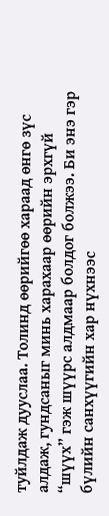туйлдаж дууслаа. Толинд өөрийгөө хараад өнгө зүс алдаж, гундсаныг минь харахаар өөрийн эрхгүй “шүүх” гэж шүүрс алдмаар болдог болжээ. Би энэ гэр бүлийн санхүүгийн хар нүхнээс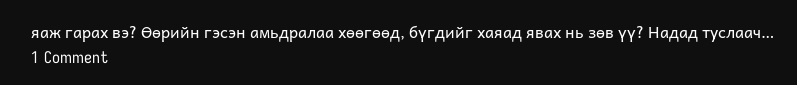яаж гарах вэ? Өөрийн гэсэн амьдралаа хөөгөөд, бүгдийг хаяад явах нь зөв үү? Надад туслаач…
1 Comment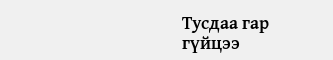Тусдаа гар гүйцээ